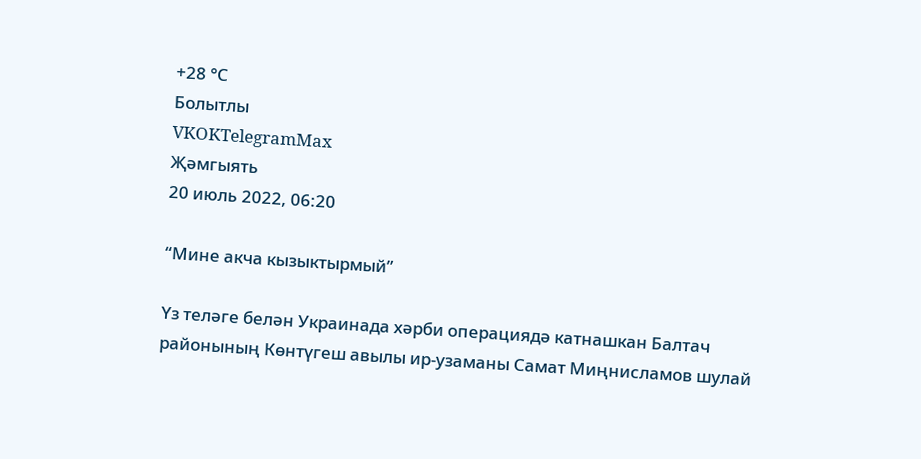+28 °С
Болытлы
VKOKTelegramMax
Җәмгыять
20 июль 2022, 06:20

“Мине акча кызыктырмый”

Үз теләге белән Украинада хәрби операциядә катнашкан Балтач районының Көнтүгеш авылы ир-узаманы Самат Миңнисламов шулай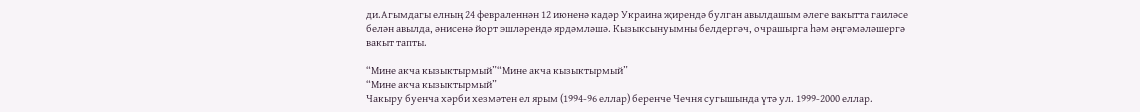ди.Агымдагы елның 24 февраленнән 12 июненә кадәр Украина җирендә булган авылдашым әлеге вакытта гаиләсе белән авылда, әнисенә йорт эшләрендә ярдәмләшә. Кызыксынуымны белдергәч, очрашырга һәм әңгәмәләшергә вакыт тапты.

“Мине акча кызыктырмый”“Мине акча кызыктырмый”
“Мине акча кызыктырмый”
Чакыру буенча хәрби хезмәтен ел ярым (1994-96 еллар) беренче Чечня сугышында үтә ул. 1999-2000 еллар.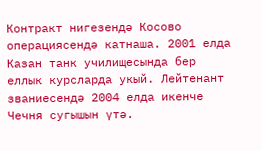Контракт нигезендә Косово операциясендә катнаша. 2001 елда Казан танк училищесында бер еллык курсларда укый. Лейтенант званиесендә 2004 елда икенче Чечня сугышын үтә.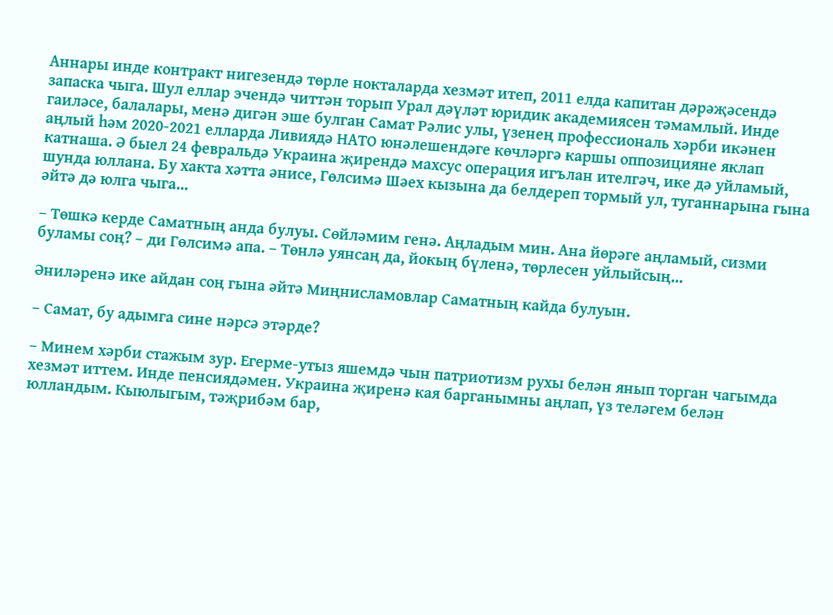Аннары инде контракт нигезендә төрле нокталарда хезмәт итеп, 2011 елда капитан дәрәҗәсендә запаска чыга. Шул еллар эчендә читтән торып Урал дәүләт юридик академиясен тәмамлый. Инде гаиләсе, балалары, менә дигән эше булган Самат Рәлис улы, үзенең профессиональ хәрби икәнен аңлый һәм 2020-2021 елларда Ливиядә НАТО юнәлешендәге көчләргә каршы оппозицияне яклап катнаша. Ә быел 24 февральдә Украина җирендә махсус операция игълан ителгәч, ике дә уйламый, шунда юллана. Бу хакта хәтта әнисе, Гөлсимә Шәех кызына да белдереп тормый ул, туганнарына гына әйтә дә юлга чыга...

– Төшкә керде Саматның анда булуы. Сөйләмим генә. Аңладым мин. Ана йөрәге аңламый, сизми буламы соң? – ди Гөлсимә апа. – Төнлә уянсаң да, йокың бүленә, төрлесен уйлыйсың...

Әниләренә ике айдан соң гына әйтә Миңнисламовлар Саматның кайда булуын.

– Самат, бу адымга сине нәрсә этәрде?

– Минем хәрби стажым зур. Егерме-утыз яшемдә чын патриотизм рухы белән янып торган чагымда хезмәт иттем. Инде пенсиядәмен. Украина җиренә кая барганымны аңлап, үз теләгем белән юлландым. Кыюлыгым, тәҗрибәм бар,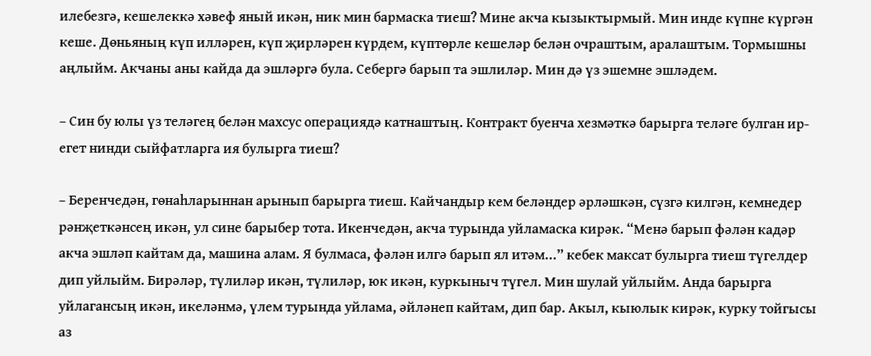илебезгә, кешелеккә хәвеф яный икән, ник мин бармаска тиеш? Мине акча кызыктырмый. Мин инде күпне күргән кеше. Дөньяның күп илләрен, күп җирләрен күрдем, күптөрле кешеләр белән очраштым, аралаштым. Тормышны аңлыйм. Акчаны аны кайда да эшләргә була. Себергә барып та эшлиләр. Мин дә үз эшемне эшләдем.

– Син бу юлы үз теләгең белән махсус операциядә катнаштың. Контракт буенча хезмәткә барырга теләге булган ир-егет нинди сыйфатларга ия булырга тиеш?

– Беренчедән, гөнаһларыннан арынып барырга тиеш. Кайчандыр кем беләндер әрләшкән, сүзгә килгән, кемнедер рәнҗеткәнсең икән, ул сине барыбер тота. Икенчедән, акча турында уйламаска кирәк. “Менә барып фәлән кадәр акча эшләп кайтам да, машина алам. Я булмаса, фәлән илгә барып ял итәм...” кебек максат булырга тиеш түгелдер дип уйлыйм. Бирәләр, түлиләр икән, түлиләр, юк икән, куркыныч түгел. Мин шулай уйлыйм. Анда барырга уйлагансың икән, икеләнмә, үлем турында уйлама, әйләнеп кайтам, дип бар. Акыл, кыюлык кирәк, курку тойгысы аз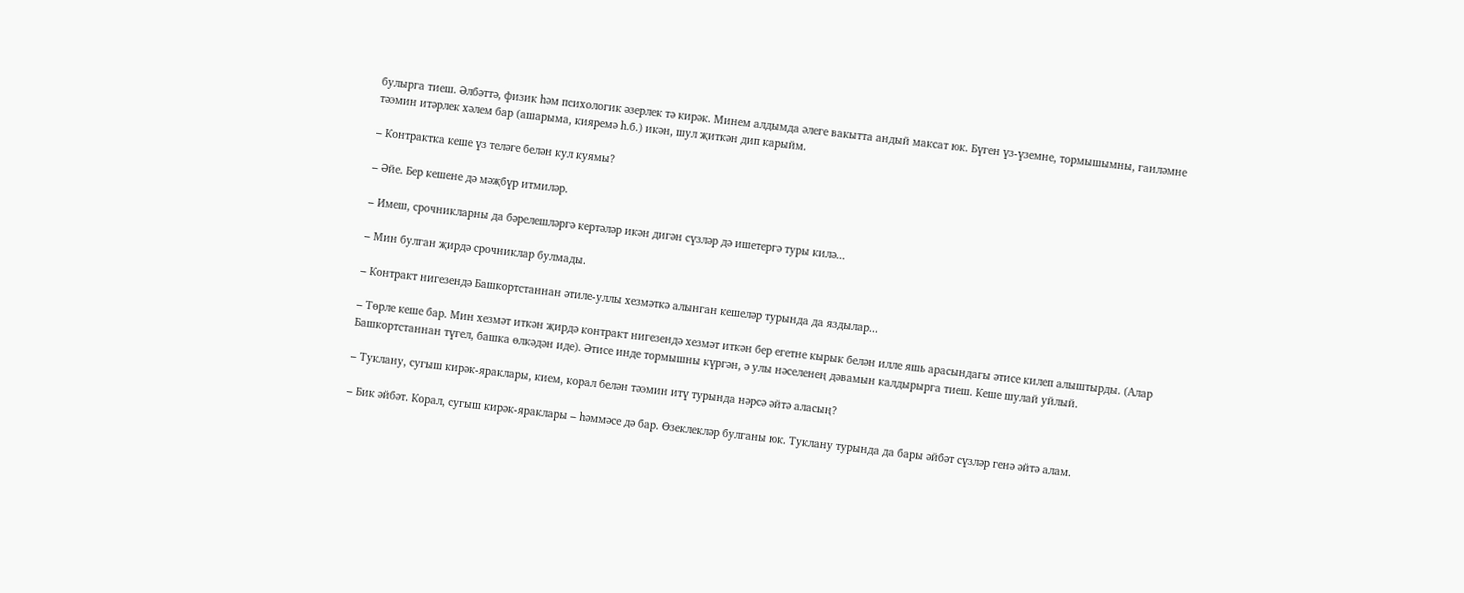булырга тиеш. Әлбәттә, физик һәм психологик әзерлек тә кирәк. Минем алдымда әлеге вакытта андый максат юк. Бүген үз-үземне, тормышымны, гаиләмне тәэмин итәрлек хәлем бар (ашарыма, кияремә һ.б.) икән, шул җиткән дип карыйм.

– Контрактка кеше үз теләге белән кул куямы?

– Әйе. Бер кешене дә мәҗбүр итмиләр.

– Имеш, срочникларны да бәрелешләргә кертәләр икән дигән сүзләр дә ишетергә туры килә...

– Мин булган җирдә срочниклар булмады.

– Контракт нигезендә Башкортстаннан әтиле-уллы хезмәткә алынган кешеләр турында да яздылар...

– Төрле кеше бар. Мин хезмәт иткән җирдә контракт нигезендә хезмәт иткән бер егетне кырык белән илле яшь арасындагы әтисе килеп алыштырды. (Алар Башкортстаннан түгел, башка өлкәдән иде). Әтисе инде тормышны күргән, ә улы нәселенең дәвамын калдырырга тиеш. Кеше шулай уйлый.

– Туклану, сугыш кирәк-яраклары, кием, корал белән тәэмин итү турында нәрсә әйтә аласың?

– Бик әйбәт. Корал, сугыш кирәк-яраклары – һәммәсе дә бар. Өзеклекләр булганы юк. Туклану турында да бары әйбәт сүзләр генә әйтә алам.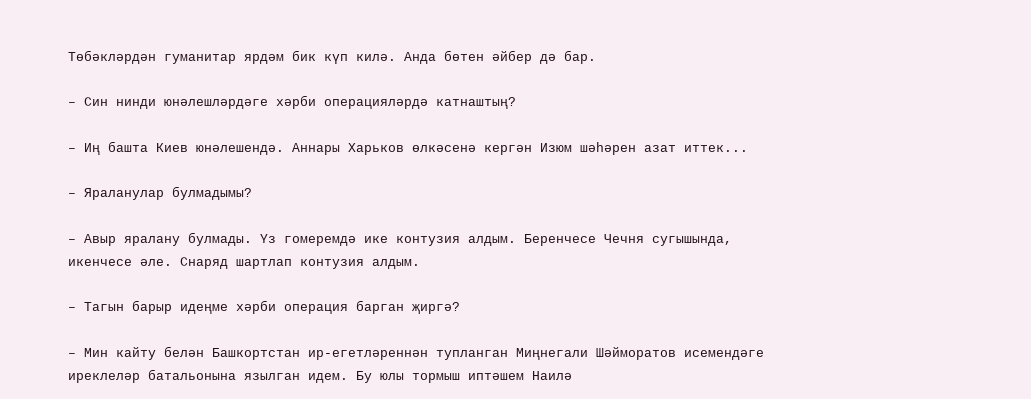Төбәкләрдән гуманитар ярдәм бик күп килә. Анда бөтен әйбер дә бар.

– Син нинди юнәлешләрдәге хәрби операцияләрдә катнаштың?

– Иң башта Киев юнәлешендә. Аннары Харьков өлкәсенә кергән Изюм шәһәрен азат иттек...

– Яраланулар булмадымы?

– Авыр яралану булмады. Үз гомеремдә ике контузия алдым. Беренчесе Чечня сугышында, икенчесе әле. Снаряд шартлап контузия алдым.

– Тагын барыр идеңме хәрби операция барган җиргә?

– Мин кайту белән Башкортстан ир-егетләреннән тупланган Миңнегали Шәйморатов исемендәге иреклеләр батальонына язылган идем. Бу юлы тормыш иптәшем Наилә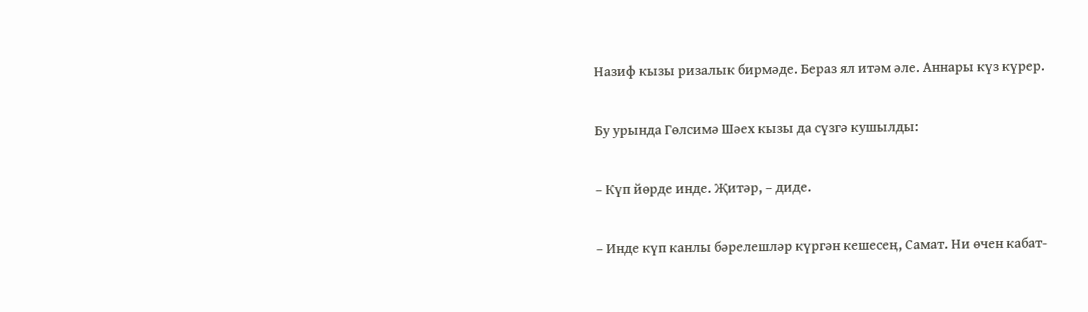Назиф кызы ризалык бирмәде. Бераз ял итәм әле. Аннары күз күрер.

Бу урында Гөлсимә Шәех кызы да сүзгә кушылды:

– Күп йөрде инде. Җитәр, – диде.

– Инде күп канлы бәрелешләр күргән кешесең, Самат. Ни өчен кабат-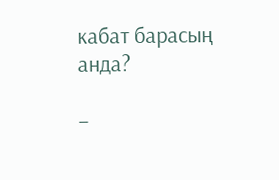кабат барасың анда?

–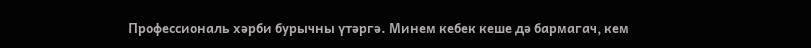Профессиональ хәрби бурычны үтәргә. Минем кебек кеше дә бармагач, кем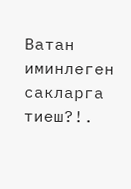Ватан иминлеген сакларга тиеш?!.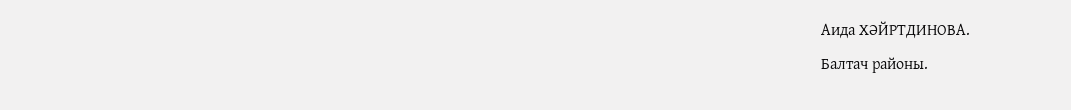Аида ХӘЙРТДИНОВА.
Балтач районы.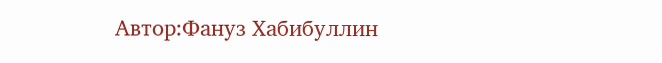Автор:Фануз Хабибуллин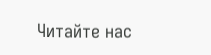Читайте нас